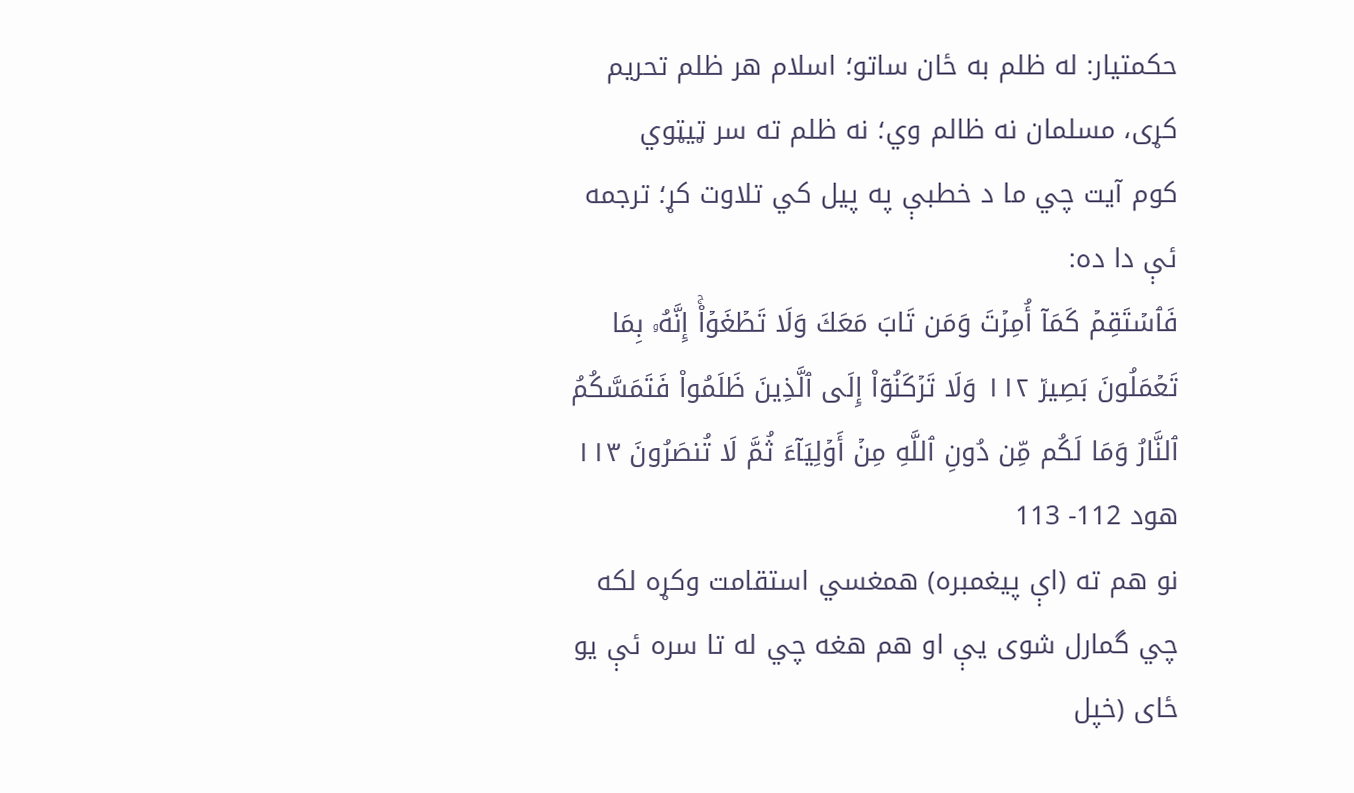حکمتيار: له ظلم به ځان ساتو؛ اسلام هر ظلم تحريم كړى، مسلمان نه ظالم وي؛ نه ظلم ته سر ټيټوي
كوم آيت چي ما د خطبې په پيل كي تلاوت كړ؛ ترجمه ئې دا ده:
فَٱسۡتَقِمۡ كَمَآ أُمِرۡتَ وَمَن تَابَ مَعَكَ وَلَا تَطۡغَوۡاْۚ إِنَّهُۥ بِمَا تَعۡمَلُونَ بَصِيرٞ ١١٢ وَلَا تَرۡكَنُوٓاْ إِلَى ٱلَّذِينَ ظَلَمُواْ فَتَمَسَّكُمُ ٱلنَّارُ وَمَا لَكُم مِّن دُونِ ٱللَّهِ مِنۡ أَوۡلِيَآءَ ثُمَّ لَا تُنصَرُونَ ١١٣ هود 112- 113
نو هم ته (اې پيغمبره) همغسي استقامت وكړه لكه چي گمارل شوى يې او هم هغه چي له تا سره ئې يو ځاى (خپل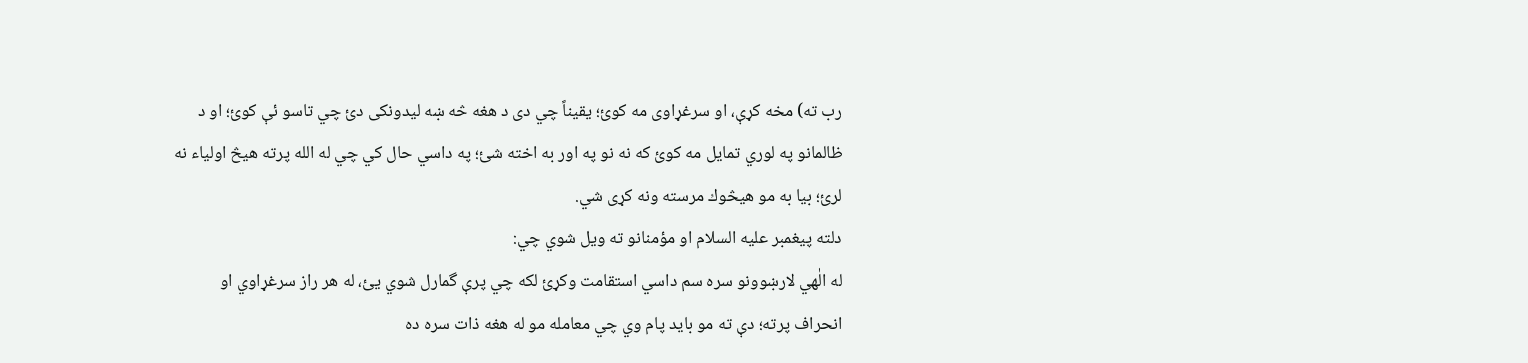رب ته) مخه كړې، او سرغړاوى مه كوئ؛ يقيناً چي دى د هغه څه ښه ليدونكى دئ چي تاسو ئې كوئ؛ او د ظالمانو په لوري تمايل مه كوئ كه نه نو په اور به اخته شئ؛ په داسي حال كي چي له الله پرته هيڅ اولياء نه لرئ؛ بيا به مو هيڅوك مرسته ونه كړى شي.
دلته پيغمبر عليه السلام او مؤمنانو ته ويل شوي چي:
له الٰهي لارښوونو سره سم داسي استقامت وكړئ لكه چي پرې گمارل شوي يئ، له هر راز سرغړاوي او انحراف پرته؛ دې ته مو بايد پام وي چي معامله مو له هغه ذات سره ده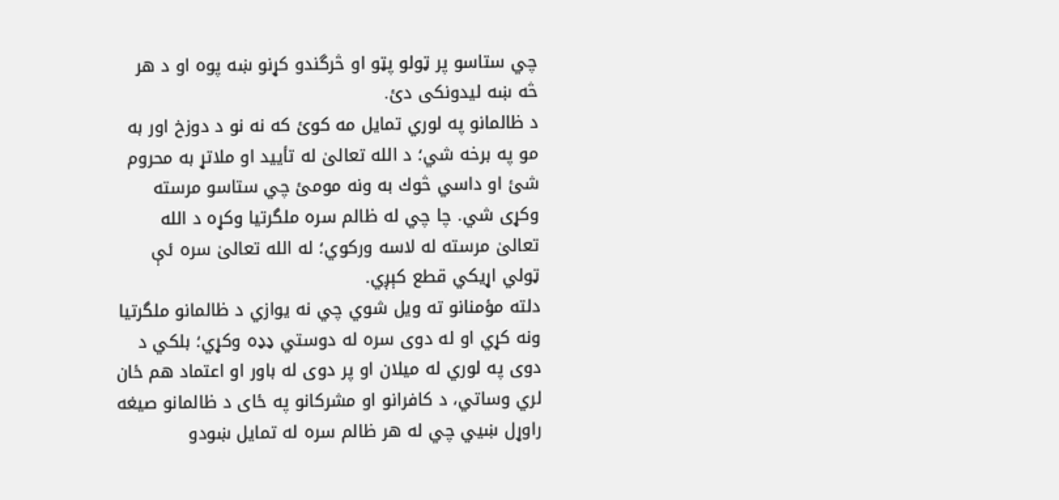چي ستاسو پر ټولو پټو او څرگندو كړنو ښه پوه او د هر څه ښه ليدونكى دئ.
د ظالمانو په لوري تمايل مه كوئ كه نه نو د دوزخ اور به مو په برخه شي؛ د الله تعالىٰ له تأييد او ملاتړ به محروم شئ او داسي څوك به ونه مومئ چي ستاسو مرسته وكړى شي. چا چي له ظالم سره ملگرتيا وكړه د الله تعالىٰ مرسته له لاسه وركوي؛ له الله تعالىٰ سره ئې ټولي اړيكي قطع كېږي.
دلته مؤمنانو ته ويل شوي چي نه يوازي د ظالمانو ملگرتيا ونه كړي او له دوى سره له دوستي ډډه وكړي؛ بلكي د دوى په لوري له ميلان او پر دوى له باور او اعتماد هم ځان لري وساتي، د كافرانو او مشركانو په ځاى د ظالمانو صيغه راوړل ښيي چي له هر ظالم سره له تمايل ښودو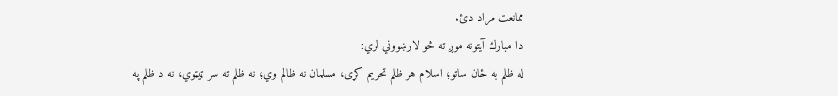ممانعت مراد دئ.
دا مبارك آيتونه موږ ته څو لارښووني لري:
له ظلم به ځان ساتو؛ اسلام هر ظلم تحريم كړى، مسلمان نه ظالم وي؛ نه ظلم ته سر ټيټوي، نه د ظلم په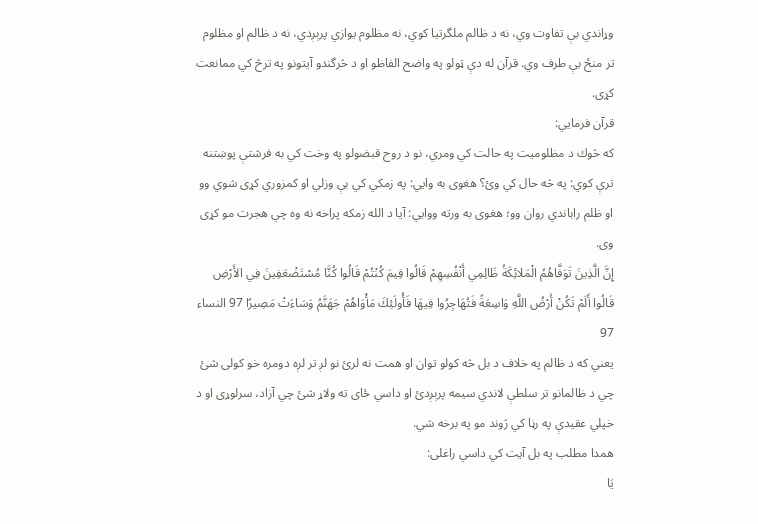وړاندي بې تفاوت وي، نه د ظالم ملگرتيا كوي، نه مظلوم يوازي پرېږدي، نه د ظالم او مظلوم تر منځ بې طرف وي. قرآن له دې ټولو په واضح الفاظو او د څرگندو آيتونو په ترڅ كي ممانعت كړى.
قرآن فرمايي:
كه څوك د مظلوميت په حالت كي ومري، نو د روح قبضولو په وخت كي به فرشتې پوښتنه ترې كوي: په څه حال كي وئ؟ هغوى به وايي: په زمكي كي بې وزلي او كمزوري كړى شوي وو او ظلم راباندي روان وو؛ هغوى به ورته ووايي: آيا د الله زمكه پراخه نه وه چي هجرت مو كړى وى.
إِنَّ الَّذِينَ تَوَفَّاهُمُ الْمَلائِكَةُ ظَالِمِي أَنْفُسِهِمْ قَالُوا فِيمَ كُنْتُمْ قَالُوا كُنَّا مُسْتَضْعَفِينَ فِي الأَرْضِ قَالُوا أَلَمْ تَكُنْ أَرْضُ اللَّهِ وَاسِعَةً فَتُهَاجِرُوا فِيهَا فَأُولَئِكَ مَأْوَاهُمْ جَهَنَّمُ وَسَاءَتْ مَصِيرًا 97 النساء 97
يعني كه د ظالم په خلاف د بل څه كولو توان او همت نه لرئ نو لږ تر لږه دومره خو كولى شئ چي د ظالمانو تر سلطې لاندي سيمه پرېږدئ او داسي ځاى ته ولاړ شئ چي آزاد، سرلوړى او د خپلي عقيدې په رڼا كي ژوند مو په برخه شي.
همدا مطلب په بل آيت كي داسي راغلى:
يَا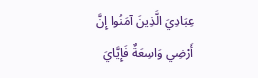عِبَادِيَ الَّذِينَ آمَنُوا إِنَّ أَرْضِي وَاسِعَةٌ فَإِيَّايَ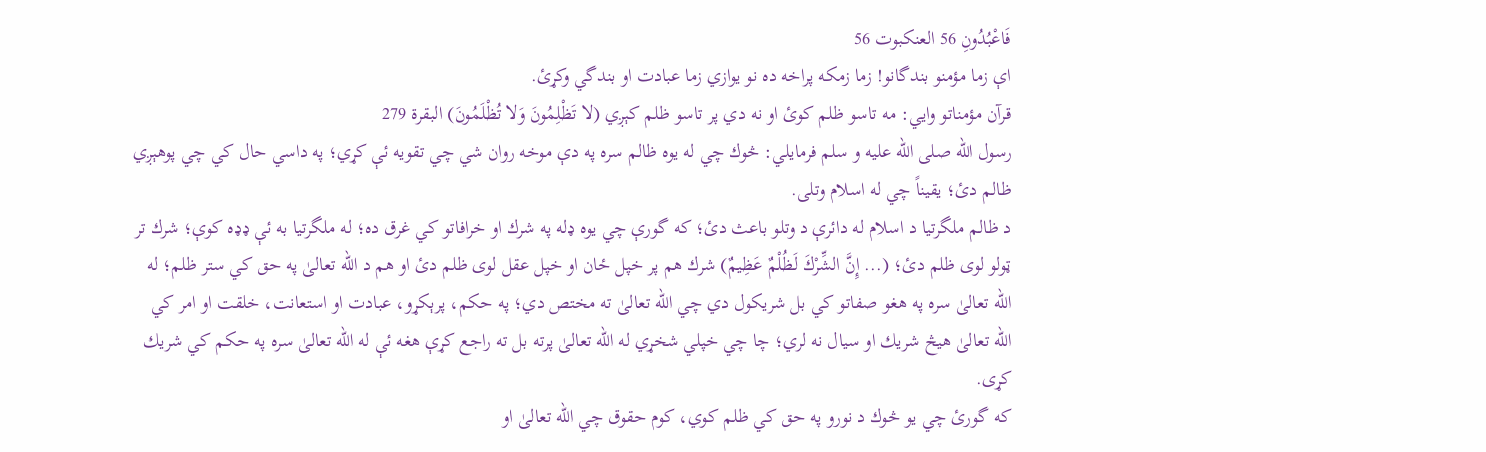فَاعْبُدُونِ 56 العنكبوت 56
اې زما مؤمنو بندگانو! زما زمكه پراخه ده نو يوازي زما عبادت او بندگي وكړئ.
قرآن مؤمناتو وايي: مه تاسو ظلم كوئ او نه دي پر تاسو ظلم كېږي (لا تَظْلِمُونَ وَلا تُظْلَمُونَ) البقرة 279
رسول الله صلى الله عليه و سلم فرمايلي: څوك چي له يوه ظالم سره په دې موخه روان شي چي تقويه ئې كړي؛ په داسي حال كي چي پوهېږي ظالم دئ؛ يقيناً چي له اسلام وتلى.
د ظالم ملگرتيا د اسلام له دائرې د وتلو باعث دئ؛ كه گورې چي يوه ډله په شرك او خرافاتو كي غرق ده؛ له ملگرتيا به ئې ډډه كوې؛ شرك تر ټولو لوى ظلم دئ؛ (... إِنَّ الشِّرْكَ لَظُلْمٌ عَظِيمٌ) شرك هم پر خپل ځان او خپل عقل لوى ظلم دئ او هم د الله تعالىٰ په حق كي ستر ظلم؛ له الله تعالىٰ سره په هغو صفاتو كي بل شريكول دي چي الله تعالىٰ ته مختص دي؛ په حكم، پرېكړو، عبادت او استعانت، خلقت او امر كي الله تعالىٰ هيڅ شريك او سيال نه لري؛ چا چي خپلي شخړي له الله تعالىٰ پرته بل ته راجع كړې هغه ئې له الله تعالىٰ سره په حكم كي شريك كړى.
كه گورئ چي يو څوك د نورو په حق كي ظلم كوي، كوم حقوق چي الله تعالىٰ او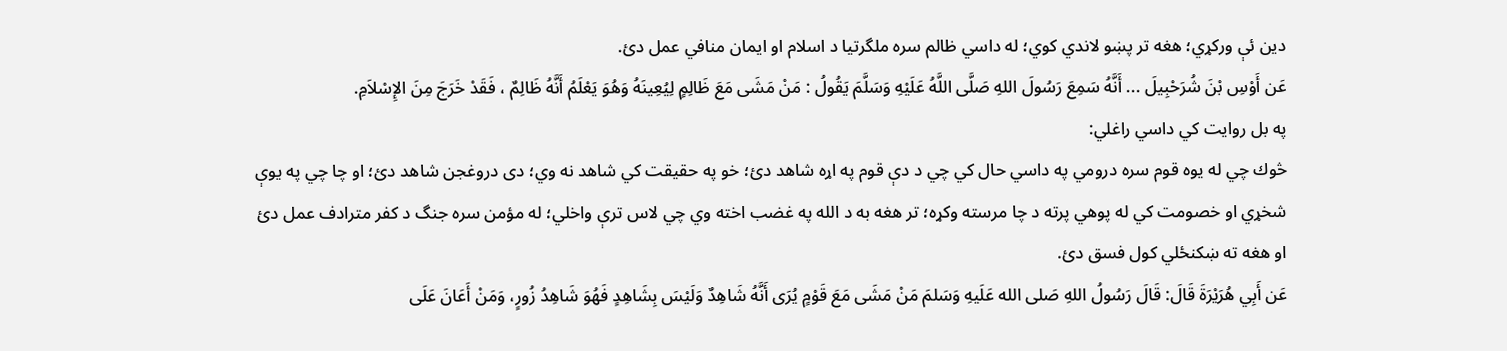دين ئې وركړي؛ هغه تر پښو لاندي كوي؛ له داسي ظالم سره ملگرتيا د اسلام او ايمان منافي عمل دئ.
عَن أَوْسِ بْنَ شُرَحْبِيلَ ... أَنَّهُ سَمِعَ رَسُولَ اللهِ صَلَّى اللَّهُ عَلَيْهِ وَسَلَّمَ يَقُولُ : مَنْ مَشَى مَعَ ظَالِمٍ لِيُعِينَهُ وَهُوَ يَعْلَمُ أَنَّهُ ظَالِمٌ ، فَقَدْ خَرَجَ مِنَ الإِسْلاَمِ.
په بل روايت كي داسي راغلي:
څوك چي له يوه قوم سره درومي په داسي حال كي چي د دې قوم په اړه شاهد دئ؛ خو په حقيقت كي شاهد نه وي؛ دى دروغجن شاهد دئ؛ او چا چي په يوې شخړي او خصومت كي له پوهي پرته د چا مرسته وكړه؛ تر هغه به د الله په غضب اخته وي چي لاس ترې واخلي؛ له مؤمن سره جنگ د كفر مترادف عمل دئ او هغه ته ښكنځلي كول فسق دئ.
عَن أَبِي هُرَيْرَةَ قَالَ: قَالَ رَسُولُ اللهِ صَلى الله عَلَيهِ وَسَلمَ مَنْ مَشَى مَعَ قَوْمٍ يُرَى أَنَّهُ شَاهِدٌ وَلَيْسَ بِشَاهِدٍ فَهُوَ شَاهِدُ زُورٍ، وَمَنْ أَعَانَ عَلَى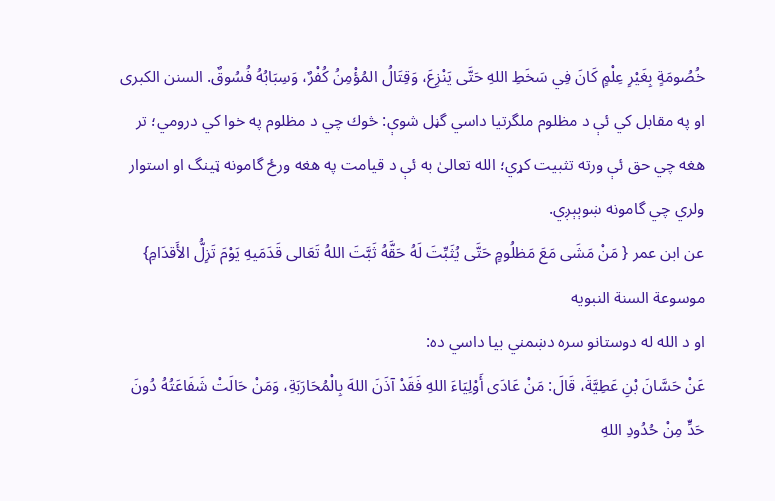خُصُومَةٍ بِغَيْرِ عِلْمٍ كَانَ فِي سَخَطِ اللهِ حَتَّى يَنْزِعَ، وَقِتَالُ المُؤْمِنُ كُفْرٌ، وَسِبَابُهُ فُسُوقٌ. السنن الكبرى
او په مقابل كي ئې د مظلوم ملگرتيا داسي گڼل شوې: څوك چي د مظلوم په خوا كي درومي؛ تر هغه چي حق ئې ورته تثبيت كړي؛ الله تعالىٰ به ئې د قيامت په هغه ورځ گامونه ټينگ او استوار ولري چي گامونه ښوېېږي.
عن ابن عمر { مَنْ مَشَى مَعَ مَظلُومٍ حَتَّى يُثَبِّتَ لَهُ حَقَّهُ ثَبَّتَ اللهُ تَعَالى قَدَمَيهِ يَوْمَ تَزِلُّ الأَقدَامِ} موسوعة السنة النبويه
او د الله له دوستانو سره دښمني بيا داسي ده:
عَنْ حَسَّانَ بْنِ عَطِيَّةَ، قَالَ: مَنْ عَادَى أَوْلِيَاءَ اللهِ فَقَدْ آذَنَ اللهَ بِالْمُحَارَبَةِ، وَمَنْ حَالَتْ شَفَاعَتُهُ دُونَ حَدٍّ مِنْ حُدُودِ اللهِ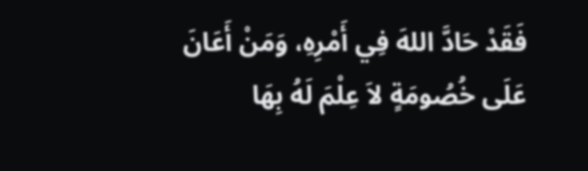فَقَدْ حَادَّ اللهَ فِي أَمْرِهِ، وَمَنْ أَعَانَ عَلَى خُصُومَةٍ لاَ عِلْمَ لَهُ بِهَا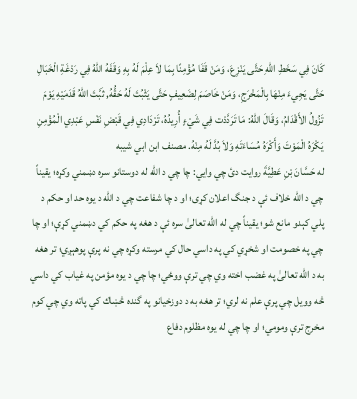كَانَ فِي سَخَطِ اللهِ حَتَّى يَنْزِعَ، وَمَنْ قَفَا مُؤْمِنًا بِمَا لاَ عِلْمَ لَهُ بِهِ وَقَفَهُ اللهُ فِي رَدْغَةِ الْخَبَالِ حَتَّى يَجِيءَ مِنْهَا بِالْمَخْرَجِ، وَمَنْ خَاصَمَ لِضَعِيفٍ حَتَّى يَثْبُتَ لَهُ حَقُّهُ, ثَبَّتَ اللهُ قَدَمَيْهِ يَوْمَ تَزُولُ الأَقْدَامُ، وَقَالَ اللهُ: مَا تَرَدَّدْت فِي شَيْءٍ أُرِيدُهُ، تَرْدَادِي فِي قَبْضِ نَفْسِ عَبْدِي الْمُؤْمِنِ يَكْرَهُ الْمَوْتَ وَأَكْرَهُ مُسَاءَتَهِ وَلاَ بُدَّ لَهُ مِنْهُ. مصنف ابن ابي شيبه
له حَسَّانَ بْنِ عَطِيَّةَ روايت دئ چي وايي: چا چي د الله له دوستانو سره دښمني وكړه؛ يقيناً چي د الله خلاف ئې د جنگ اعلان كړى؛ او د چا شفاعت چي د الله د يوه حد او حكم د پلي كېدو مانع شو؛ يقيناً چي له الله تعالىٰ سره ئې د هغه په حكم كي دښمني كړې؛ او چا چي په خصومت او شخړي كي په داسي حال كي مرسته وكړه چي نه پرې پوهېږي؛ تر هغه به د الله تعالىٰ په غضب اخته وي چي ترې ووځي؛ چا چي د يوه مؤمن په غياب كي داسي څه وويل چي پرې علم نه لري؛ تر هغه به د دوزخيانو په گنده څښاك كي پاته وي چي كوم مخرج ترې ومومي؛ او چا چي له يوه مظلوم دفاع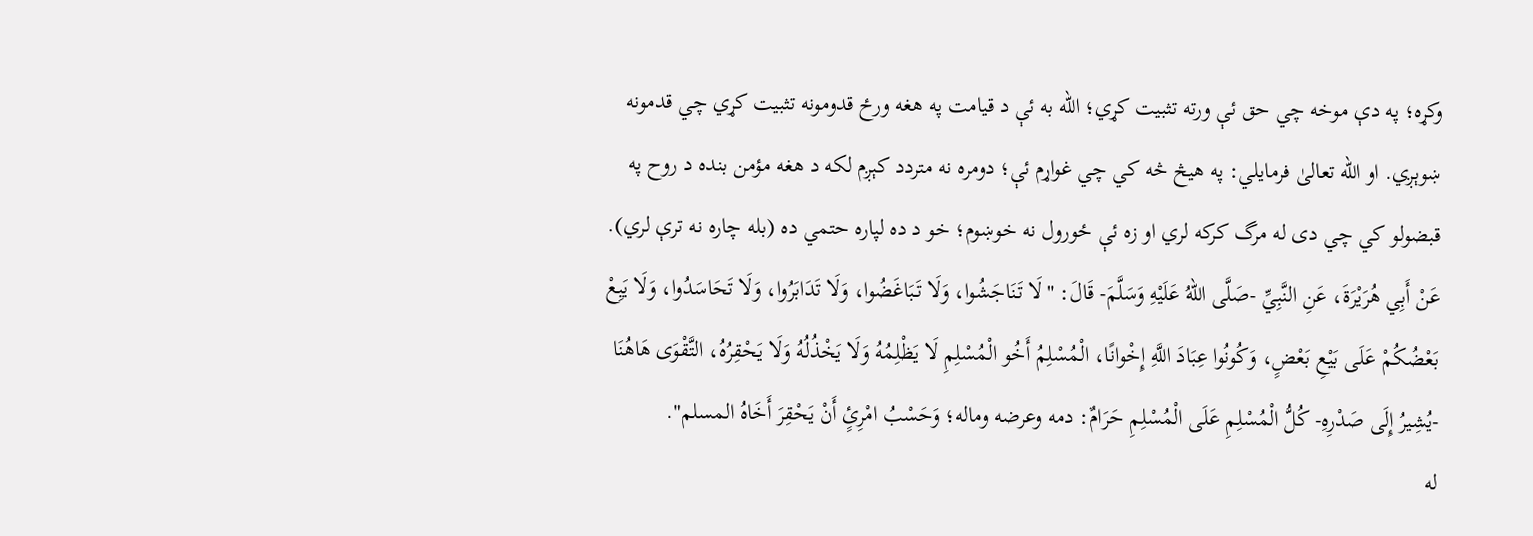وكړه؛ په دې موخه چي حق ئې ورته تثبيت كړي؛ الله به ئې د قيامت په هغه ورځ قدومونه تثبيت كړي چي قدمونه ښوېږي. او الله تعالىٰ فرمايلي: په هيڅ څه كي چي غواړم ئې؛ دومره نه متردد كېږم لكه د هغه مؤمن بنده د روح په قبضولو كي چي دى له مرگ كركه لري او زه ئې ځورول نه خوښوم؛ خو د ده لپاره حتمي ده (بله چاره نه ترې لري).
عَنْ أَبِي هُرَيْرَةَ، عَنِ النَّبِيِّ -صَلَّى اللهُ عَلَيْهِ وَسَلَّمَ- قَالَ: "لَا تَنَاجَشُوا، وَلَا تَبَاغَضُوا، وَلَا تَدَابَرُوا، وَلَا تَحَاسَدُوا، وَلَا يَبِعْ بَعْضُكُمْ عَلَى بَيْعِ بَعْضٍ، وَكُونُوا عِبَادَ اللَّهِ إِخْوانًا، الْمُسْلِمُ أَخُو الْمُسْلِمِ لَا يَظْلِمُهُ وَلَا يَخْذُلُهُ وَلَا يَحْقِرُهُ، التَّقْوَى هَاهُنَا -يُشِيرُ إِلَى صَدْرِهِ- كُلُّ الْمُسْلِمِ عَلَى الْمُسْلِمِ حَرَامٌ: دمه وعرضه وماله؛ وَحَسْبُ امْرِئٍ أَنْ يَحْقِرَ أَخَاهُ المسلم".
له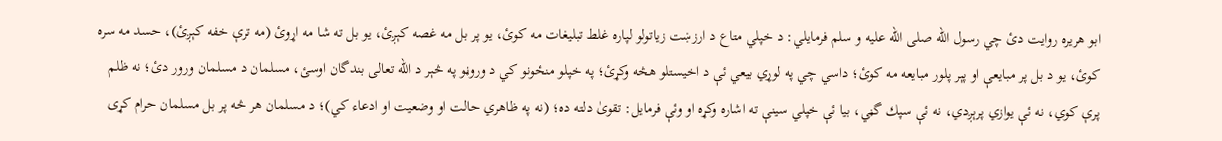ابو هريره روايت دئ چي رسول الله صلى الله عليه و سلم فرمايلي: د خپلي متاع د ارزښت زياتولو لپاره غلط تبليغات مه كوئ، يو پر بل مه غصه كېږئ، يو بل ته شا مه اړوئ (مه ترې خفه كېږئ)، حسد مه سره كوئ، يو د بل پر مبايعې او پېر پلور مبايعه مه كوئ؛ داسي چي په لوړي بيعي ئې د اخيستلو هڅه وكړئ؛ په خپلو منځونو كي د وروڼو په څېر د الله تعالى بندگان اوسئ، مسلمان د مسلمان ورور دئ؛ نه ظلم پرې كوي، نه ئې يوازي پرېږدي، نه ئې سپك گڼي، بيا ئې خپلي سينې ته اشاره وكړه او وئې فرمايل: تقوىٰ دلته ده؛ (نه په ظاهري حالت او وضعيت او ادعاء كي)؛ د مسلمان هر څه پر بل مسلمان حرام كړى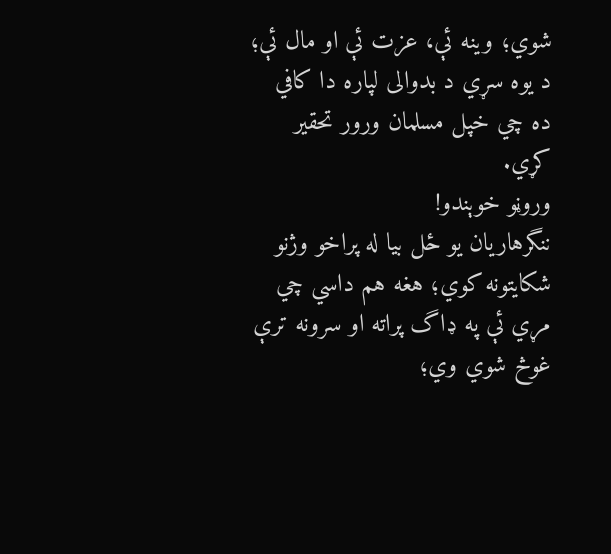شوي؛ وينه ئې، عزت ئې او مال ئې؛ د يوه سړي د بدوالى لپاره دا كافي ده چي خپل مسلمان ورور تحقير كړي.
وروڼو خوېندو!
ننگرهاريان يو ځل بيا له پراخو وژنو شكايتونه كوي؛ هغه هم داسي چي مړي ئې په ډاگ پراته او سرونه ترې غوڅ شوي وي؛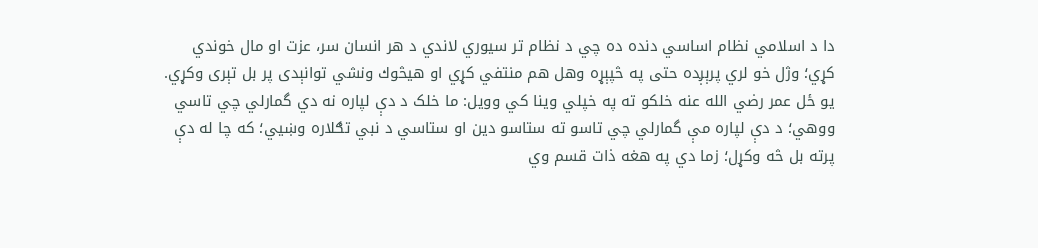دا د اسلامي نظام اساسي دنده ده چي د نظام تر سيوري لاندي د هر انسان سر، عزت او مال خوندي كړي؛ وژل خو لري پرېږده حتى په څپېړه وهل هم منتفي كړي او هيڅوك ونشي توانېدى پر بل تېرى وكړي.
يو ځل عمر رضي الله عنه خلکو ته په خپلي وينا كي وویل: ما خلک د دې لپاره نه دي گمارلي چي تاسي ووهي؛ د دې لپاره مې گمارلي چي تاسو ته ستاسو دین او ستاسي د نبي تګلاره وښیي؛ كه چا له دې پرته بل څه وکړل؛ زما دي په هغه ذات قسم وي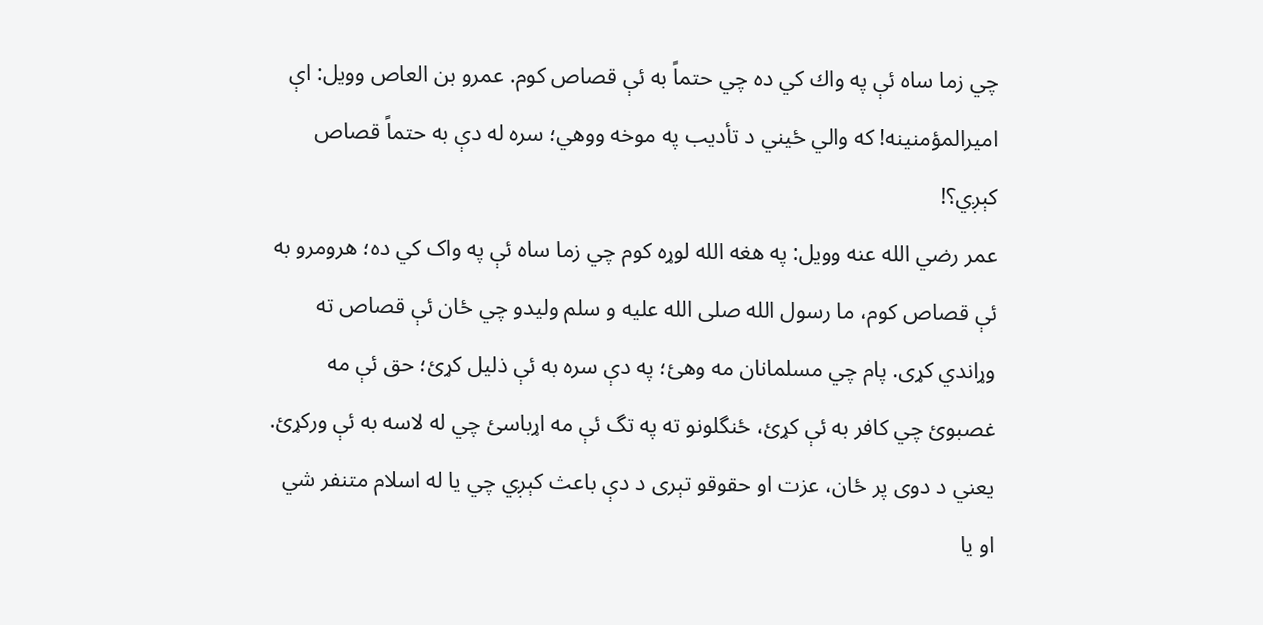چي زما ساه ئې په واك کي ده چي حتماً به ئې قصاص كوم. عمرو بن العاص وويل: اې امیرالمؤمنینه! که والي ځيني د تأدیب په موخه ووهي؛ سره له دې به حتماً قصاص كېږي؟!
عمر رضي الله عنه وویل: په هغه الله لوړه کوم چي زما ساه ئې په واک کي ده؛ هرومرو به ئې قصاص کوم، ما رسول الله صلى الله عليه و سلم ولیدو چي ځان ئې قصاص ته وړاندي كړى. پام چي مسلمانان مه وهئ؛ په دې سره به ئې ذلیل كړئ؛ حق ئې مه غصبوئ چي کافر به ئې کړئ، ځنگلونو ته په تگ ئې مه اړباسئ چي له لاسه به ئې ورکړئ.
يعني د دوى پر ځان، عزت او حقوقو تېرى د دې باعث كېږي چي يا له اسلام متنفر شي او يا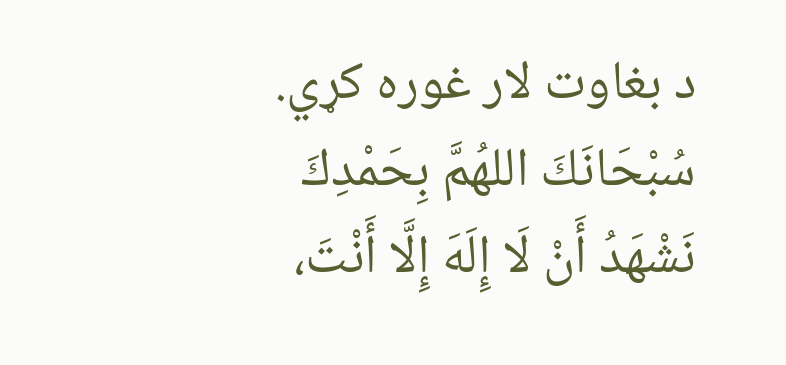د بغاوت لار غوره كړي.
سُبْحَانَكَ اللهُمَّ بِحَمْدِكَ نَشْهَدُ أَنْ لَا إِلَهَ إِلَّا أَنْتَ،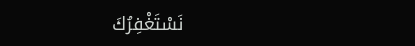نَسْتَغْفِرُكَ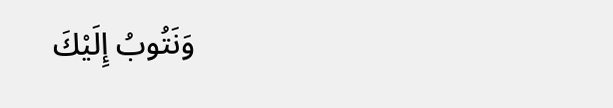وَنَتُوبُ إِلَيْكَ